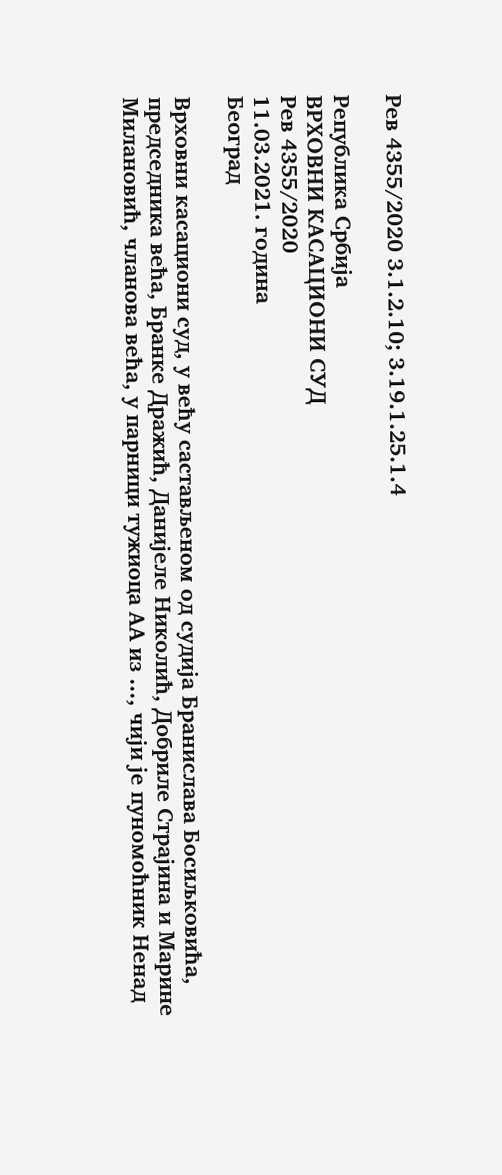Рев 4355/2020 3.1.2.10; 3.19.1.25.1.4

Република Србија
ВРХОВНИ КАСАЦИОНИ СУД
Рев 4355/2020
11.03.2021. година
Београд

Врховни касациони суд, у већу састављеном од судија Бранислава Босиљковића, председника већа, Бранке Дражић, Данијеле Николић, Добриле Страјина и Марине Милановић, чланова већа, у парници тужиоца АА из ..., чији је пуномоћник Ненад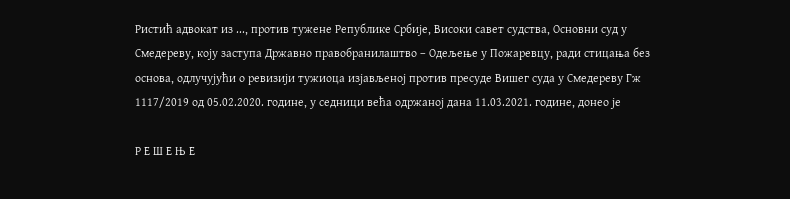Ристић адвокат из ..., против тужене Републике Србије, Високи савет судства, Основни суд у Смедереву, коју заступа Државно правобранилаштво – Одељење у Пожаревцу, ради стицања без основа, одлучујући о ревизији тужиоца изјављеној против пресуде Вишег суда у Смедереву Гж 1117/2019 од 05.02.2020. године, у седници већа одржаној дана 11.03.2021. године, донео је

Р Е Ш Е Њ Е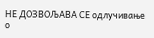НЕ ДОЗВОЉАВА СЕ одлучивање о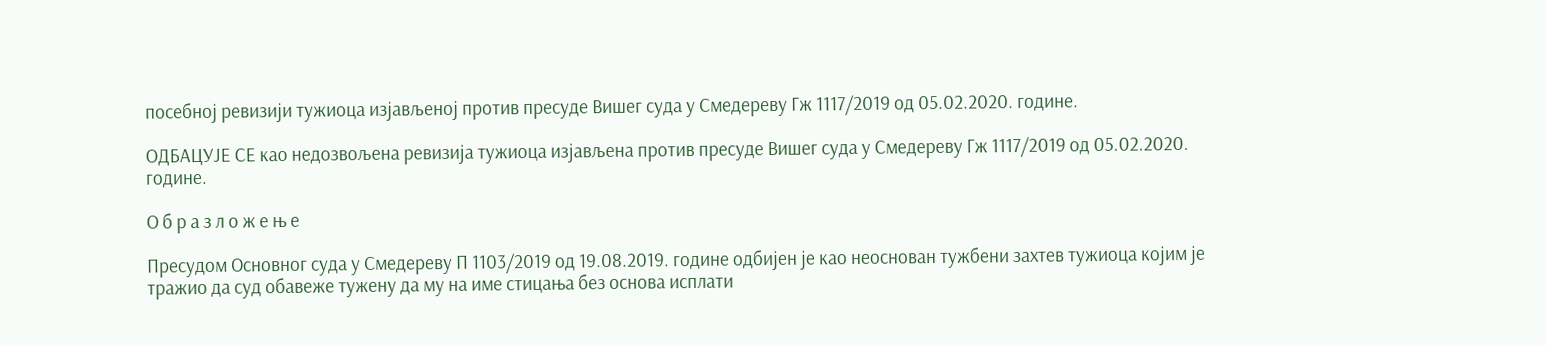посебној ревизији тужиоца изјављеној против пресуде Вишег суда у Смедереву Гж 1117/2019 од 05.02.2020. године.

ОДБАЦУЈЕ СЕ као недозвољена ревизија тужиоца изјављена против пресуде Вишег суда у Смедереву Гж 1117/2019 од 05.02.2020. године.

О б р а з л о ж е њ е

Пресудом Основног суда у Смедереву П 1103/2019 од 19.08.2019. године одбијен је као неоснован тужбени захтев тужиоца којим је тражио да суд обавеже тужену да му на име стицања без основа исплати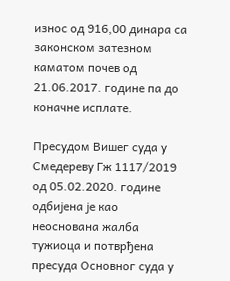износ од 916,00 динара са законском затезном каматом почев од 21.06.2017. године па до коначне исплате.

Пресудом Вишег суда у Смедереву Гж 1117/2019 од 05.02.2020. године одбијена је као неоснована жалба тужиоца и потврђена пресуда Основног суда у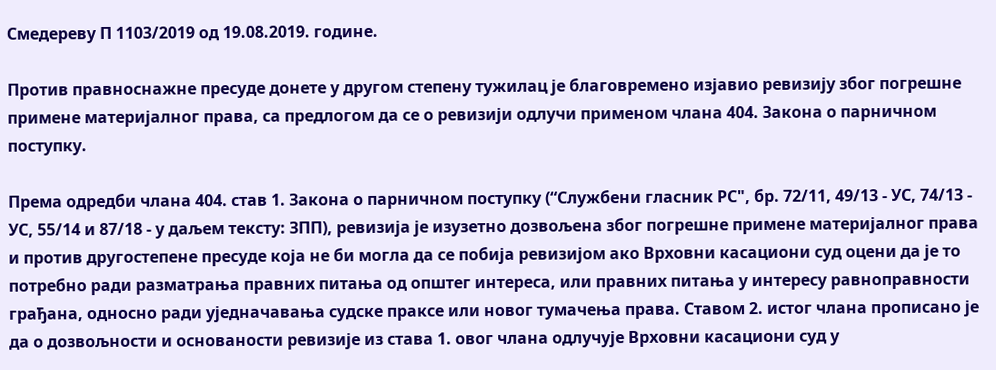Смедереву П 1103/2019 од 19.08.2019. године.

Против правноснажне пресуде донете у другом степену тужилац је благовремено изјавио ревизију због погрешне примене материјалног права, са предлогом да се о ревизији одлучи применом члана 404. Закона о парничном поступку.

Према одредби члана 404. став 1. Закона о парничном поступку (“Службени гласник РС", бр. 72/11, 49/13 - УС, 74/13 - УС, 55/14 и 87/18 - у даљем тексту: ЗПП), ревизија је изузетно дозвољена због погрешне примене материјалног права и против другостепене пресуде која не би могла да се побија ревизијом ако Врховни касациони суд оцени да је то потребно ради разматрања правних питања од општег интереса, или правних питања у интересу равноправности грађана, односно ради уједначавања судске праксе или новог тумачења права. Ставом 2. истог члана прописано је да о дозвољности и основаности ревизије из става 1. овог члана одлучује Врховни касациони суд у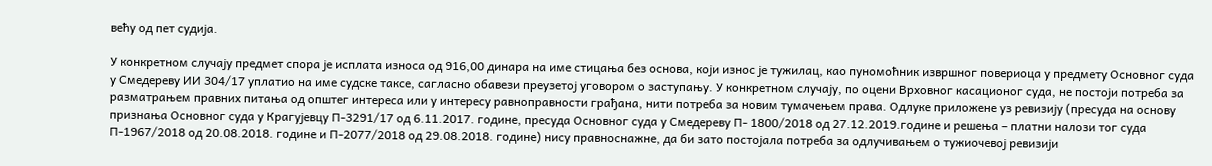већу од пет судија.

У конкретном случају предмет спора је исплата износа од 916,00 динара на име стицања без основа, који износ је тужилац, као пуномоћник извршног повериоца у предмету Основног суда у Смедереву ИИ 304/17 уплатио на име судске таксе, сагласно обавези преузетој уговором о заступању. У конкретном случају, по оцени Врховног касационог суда, не постоји потреба за разматрањем правних питања од општег интереса или у интересу равноправности грађана, нити потреба за новим тумачењем права. Одлуке приложене уз ревизију (пресуда на основу признања Основног суда у Крагујевцу П-3291/17 од 6.11.2017. године, пресуда Основног суда у Смедереву П- 1800/2018 од 27.12.2019.године и решења – платни налози тог суда П-1967/2018 од 20.08.2018. године и П-2077/2018 од 29.08.2018. године) нису правноснажне, да би зато постојала потреба за одлучивањем о тужиочевој ревизији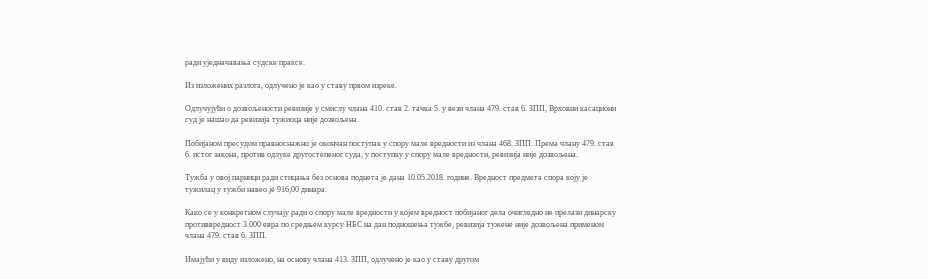ради уједначавања судске праксе.

Из изложених разлога, одлучено је као у ставу првом изреке.

Одлучујући о дозвољености ревизије у смислу члана 410. став 2. тачка 5. у вези члана 479. став 6. ЗПП, Врховни касациони суд је нашао да ревизија тужиоца није дозвољена.

Побијаном пресудом правноснажно је окончан поступак у спору мале вредности из члана 468. ЗПП. Према члану 479. став 6. истог закона, против одлуке другостепеног суда, у поступку у спору мале вредности, ревизија није дозвољена.

Тужба у овој парници ради стицања без основа поднета је дана 10.05.2018. године. Вредност предмета спора коју је тужилац у тужби навео је 916,00 динара.

Како се у конкретном случају ради о спору мале вредности у којем вредност побијаног дела очигледно не прелази динарску противвредност 3.000 евра по средњем курсу НБС на дан подношења тужбе, ревизија тужене није дозвољена применом члана 479. став 6. ЗПП.

Имајући у виду изложено, на основу члана 413. ЗПП, одлучено је као у ставу другом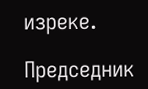изреке.

Председник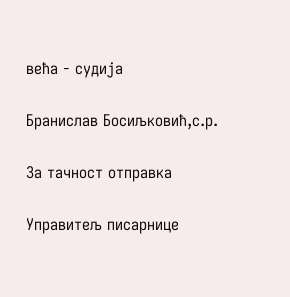већа - судија

Бранислав Босиљковић,с.р.

За тачност отправка

Управитељ писарнице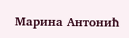Марина Антонић